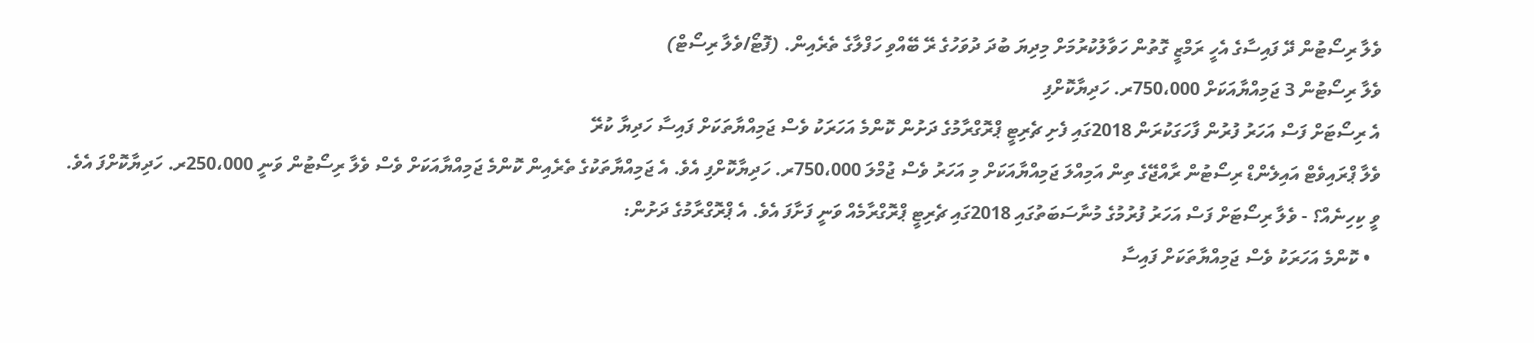ވެލާ ރިސޯޓުން ދޭ ފައިސާގެ އެހީ ރަމްޒީ ގޮތުން ހަވާލުކުރުމަށް މިދިޔަ ބުދަ ދުވަހުގެ ރޭ ބޭއްވި ހަފްލާގެ ތެރެއިން. (ފޮޓޯ/ވެލާ ރިސޯޓް)
ވެލާ ރިސޯޓުން 3 ޖަމިއްޔާއަކަށް 750،000ރ. ހަދިޔާކޮށްފި
އެ ރިސޯޓަށް ފަސް އަހަރު ފުރުން ފާހަގަކުރަން 2018ގައި ފެށި ޗެރިޓީ ޕްރޮގްރާމުގެ ދަށުން ކޮންމެ އަހަރަކު ވެސް ޖަމިއްޔާތަކަށް ފައިސާ ހަދިޔާ ކުރޭ
ވެލާ ޕްރައިވެޓް އައިލެންޑް ރިސޯޓުން ރާއްޖޭގެ ތިން އަމިއްލަ ޖަމިއްޔާއަކަށް މި އަހަރު ވެސް ޖުމްލަ 750،000ރ. ހަދިޔާކޮށްފި އެވެ. އެ ޖަމިއްޔާތަކުގެ ތެރެއިން ކޮންމެ ޖަމިއްޔާއަކަށް ވެސް ވެލާ ރިސޯޓުން ވަނީ 250،000ރ. ހަދިޔާކޮށްފަ އެވެ.
ވީ ކިހިނެއް؟ - ވެލާ ރިސޯޓަށް ފަސް އަހަރު ފުރުމުގެ މުނާސަބަތުގައި 2018ގައި ޗެރިޓީ ޕްރޮގްރާމެއް ވަނީ ފަށާފަ އެވެ. އެ ޕްރޮގްރާމުގެ ދަށުން:
  • ކޮންމެ އަހަރަކު ވެސް ޖަމިއްޔާތަކަށް ފައިސާ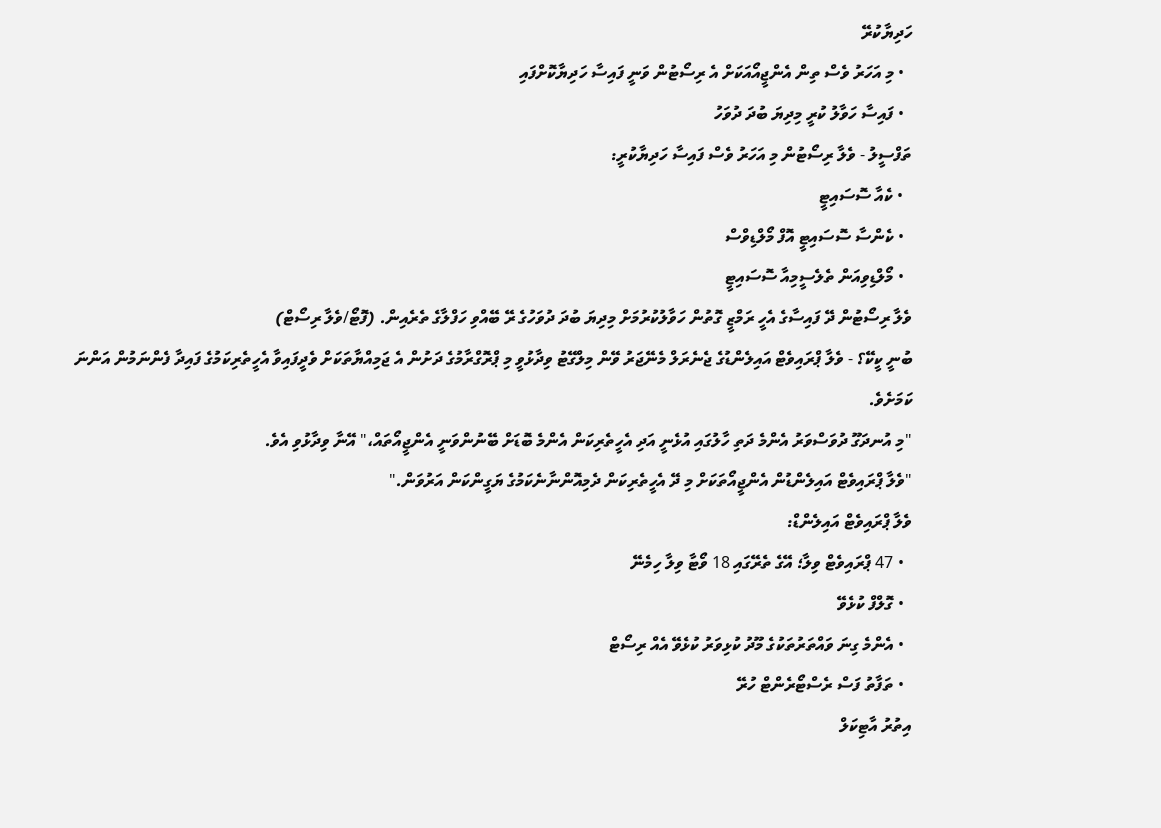ހަދިޔާކުރޭ
  • މި އަހަރު ވެސް ތިން އެންޖީއޯއަކަށް އެ ރިސޯޓުން ވަނީ ފައިސާ ހަދިޔާކޮށްފައި
  • ފައިސާ ހަވާލު ކުރީ މިދިޔަ ބުދަ ދުވަހު
ތަފްސީލު - ވެލާ ރިސޯޓުން މި އަހަރު ވެސް ފައިސާ ހަދިޔާކުރީ:
  • ކެއާ ސޮސައިޓީ
  • ކެންސާ ސޮސައިޓީ އޮފް މޯލްޑިވްސް
  • މޯލްޑިވިއަން ތެލެސީމިއާ ސޮސައިޓީ
ވެލާ ރިސޯޓުން ދޭ ފައިސާގެ އެހީ ރަމްޒީ ގޮތުން ހަވާލުކުރުމަށް މިދިޔަ ބުދަ ދުވަހުގެ ރޭ ބޭއްވި ހަފްލާގެ ތެރެއިން. (ފޮޓޯ/ވެލާ ރިސޯޓް)
ބުނީ ކީކޭ؟ - ވެލާ ޕްރައިވެޓް އައިލެންޑުގެ ޖެނެރަލް މެނޭޖަރު ވޭން މިލްގޭޓު ވިދާޅުވީ މި ޕްރޮގްރާމުގެ ދަށުން އެ ޖަމިއްޔާތަކަށް ވެދީފައިވާ އެހީތެރިކަމުގެ ފައިދާ ފެންނަމުން އަންނަ ކަމަށެވެ.
"މި އުނދަގޫ ދުވަސްވަރު އެންމެ ދަތި ހާލުގައި އުޅެނީ އަދި އެހީތެރިކަން އެންމެ ބޮޑަށް ބޭނުންވަނީ އެންޖީއޯތައް،" އޭނާ ވިދާޅުވި އެވެ.
"ވެލާ ޕްރައިވެޓް އައިލެންޑުން އެންޖީއޯތަކަށް މި ދޭ އެހީތެރިކަން ދެމިއޮންނާނެކަމުގެ ޔަގީންކަން އަރުވަން."
ވެލާ ޕްރައިވެޓް އައިލެންޑް:
  • 47 ޕްރައިވެޓް ވިލާ؛ އޭގެ ތެރޭގައި 18 ވޯޓާ ވިލާ ހިމެނޭ
  • ގޮލްފް ކުޅެވޭ
  • އެންމެ ގިނަ ވައްތަރުތަކުގެ މޫދު ކުޅިވަރު ކުޅެވޭ އެއް ރިސޯޓް
  • ތަފާތު ފަސް ރެސްޓޯރެންޓް ހުރޭ
އިތުރު އާޓިކަލް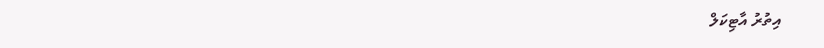އިތުރު އާޓިކަލް